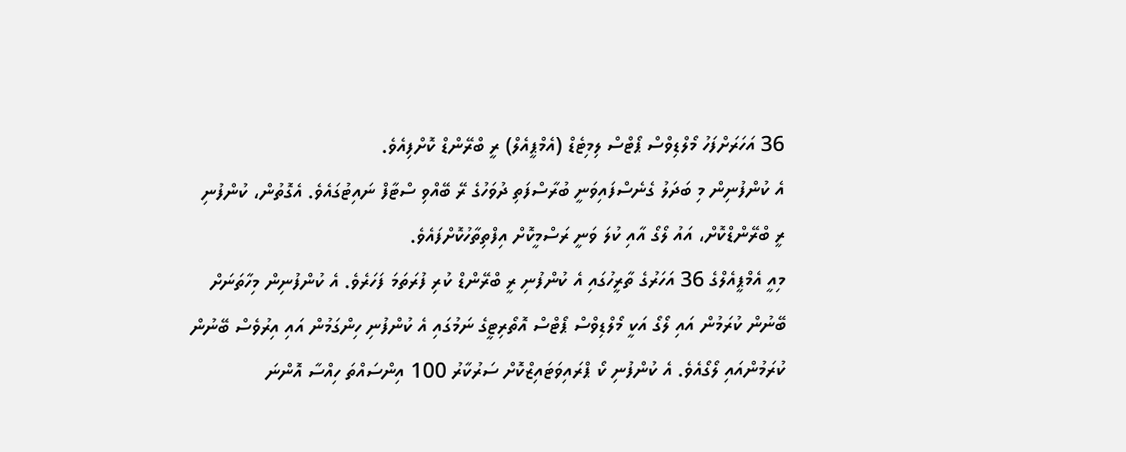36 އަހަރަށްފަހު މޯލްޑިވްސް ޕޯޓްސް ލިމިޓެޑް (އެމްޕީއެލް) ރީ ބްރޭންޑް ކޮށްފިއެވެ.
އެ ކުންފުނިން މި ބަދަލު ގެނެސްފައިވަނީ ބުރާސްފަތި ދުވަހުގެ ރޭ ބޭއްވި ސްޓާފް ނައިޓުގައެވެ. އެގޮތުން، ކުންފުނި ރީ ބްރޭންޑްކޮށް، އައު ލޯގޯ އާއި ކުލަ ވަނީ ރަސްމީކޮށް އިފްތިތާހުކޮށްފައެވެ.
މިއީ އެމްޕީއެލްގެ 36 އަހަރުގެ ތާރީހުގައި އެ ކުންފުނި ރީ ބްރޭންޑް ކުރި ފުރަތަމަ ފަހަރެވެ. އެ ކުންފުނިން މިހާތަނަށް ބޭނުން ކުރަމުން އައި ލޯގޯ އަކީ މޯލްޑިވްސް ޕޯޓްސް އޮތޯރިޓީގެ ނަމުގައި އެ ކުންފުނި ހިންގަމުން އައި އިރުވެސް ބޭނުން ކުރަމުންއައި ލޯގޯއެވެ. އެ ކުންފުނި ކޯ ޕްރައިވަޓައިޒްކޮށް ސަރުކާރު 100 އިންސައްތަ ހިއްސާ އޮންނަ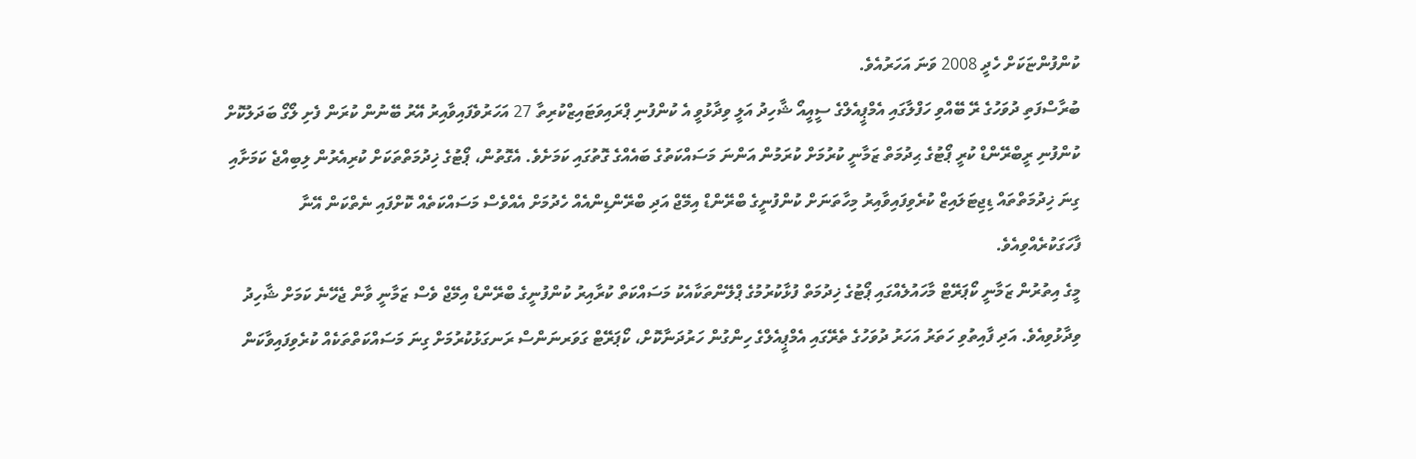ކުންފުންޏަކަށް ހެދީ 2008 ވަނަ އަހަރުއެވެ.
ބުރާސްފަތި ދުވަހުގެ ރޭ ބޭއްވި ހަފްލާގައި އެމްޕީއެލްގެ ސީއީއޯ ޝާހިދު އަލީ ވިދާޅުވީ އެ ކުންފުނި ޕްރައިވަޓައިޒްކުރިތާ 27 އަހަރުވެފައިވާއިރު އޭރު ބޭނުން ކުރަން ފެށި ލޯގޯ ބަދަލުކޮށް ކުންފުނި ރީބްރޭންޑް ކުރީ ޕޯޓުގެ ޙިދުމަތް ޒަމާނީ ކުރުމަށް ކުރަމުން އަންނަ މަސައްކަތުގެ ބައެއްގެ ގޮތުގައި ކަމަށެވެ. އެގޮތުން، ޕޯޓުގެ ޚިދުމަތްތަކަށް ކުރިއެރުން ލިބިއްޖެ ކަމަށާއި ގިނަ ޚިދުމަތްތައް ޑިޖިޓަލައިޒް ކުރެވިފައިވާއިރު މިހާތަނަށް ކުންފުނީގެ ބްރޭންޑް އިމޭޖް އަދި ބްރޭންޑިންއެއް ހެދުމަށް އެއްވެސް މަސައްކަތެއް ކޮށްފައި ނެތްކަން އޭނާ ފާހަގަކުރެއްވިއެވެ.
މީގެ އިތުރުން ޒަމާނީ ކޯޕަރޭޓް މާހައުލެއްގައި ޕޯޓުގެ ޚިދުމަތް ފުޅާކުރުމުގެ ޕްލޭންތަކާއެކު މަސައްކަތް ކުރާއިރު ކުންފުނީގެ ބްރޭންޑް އިމޭޖް ވެސް ޒަމާނީ ވާން ޖެހޭނެ ކަމަށް ޝާހިދު ވިދާޅުވިއެވެ. އަދި ފާއިތުވި ހަތަރު އަހަރު ދުވަހުގެ ތެރޭގައި އެމްޕީއެލްގެ ހިންގުން ހަރުދަނާކޮށް، ކޯޕަރޭޓް ގަވަރނަންސް ރަނގަޅުކުރުމަށް ގިނަ މަސައްކަތްތަކެއް ކުރެވިފައިވާކަން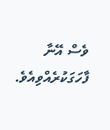ވެސް އޭނާ ފާހަގަކުރެއްވިއެވެ.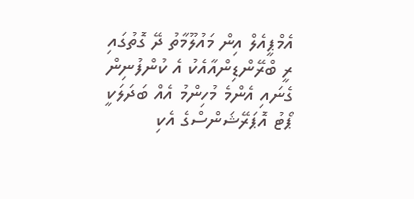އެމްޕީއެލް އިން މައުލޫމާތު ދޭ ގޮތުގައި ރީ ބްރޭންޑިންއާއެކު އެ ކުންފުނިން ގެނައި އެންމެ މުހިންމު އެއް ބަދަލަކީ ޕޯޓު އޮޕަރޭޝަންސްގެ އެކި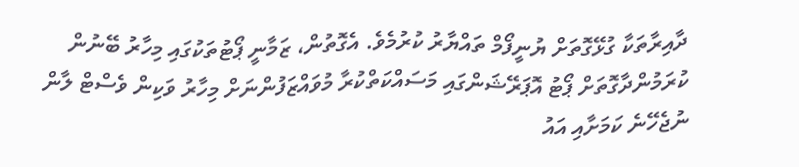ދާއިރާތަކާ ގުޅޭގޮތަށް ޔުނީފޯމް ތައްޔާރު ކުރުމެވެ. އެގޮތުން، ޒަމާނީ ޕޯޓުތަކުގައި މިހާރު ބޭނުން ކުރަމުންދާގޮތަށް ޕޯޓު އޮޕަރޭޝަންގައި މަސައްކަތްކުރާ މުވައްޒަފުންނަށް މިހާރު ވަކިން ވެސްޓް ލާން ނުޖެހޭނެ ކަމަށާއި އައު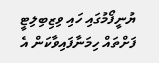ޔުނީފޯމުގައި ހައި ވިޒިބިލިޓީ ފަށްތައް ހިމަނާފައިވާކަން އެ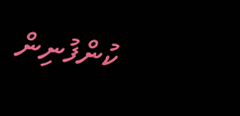ކުންފުނިން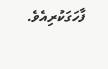ފާހަގަކުރިއެވެ.